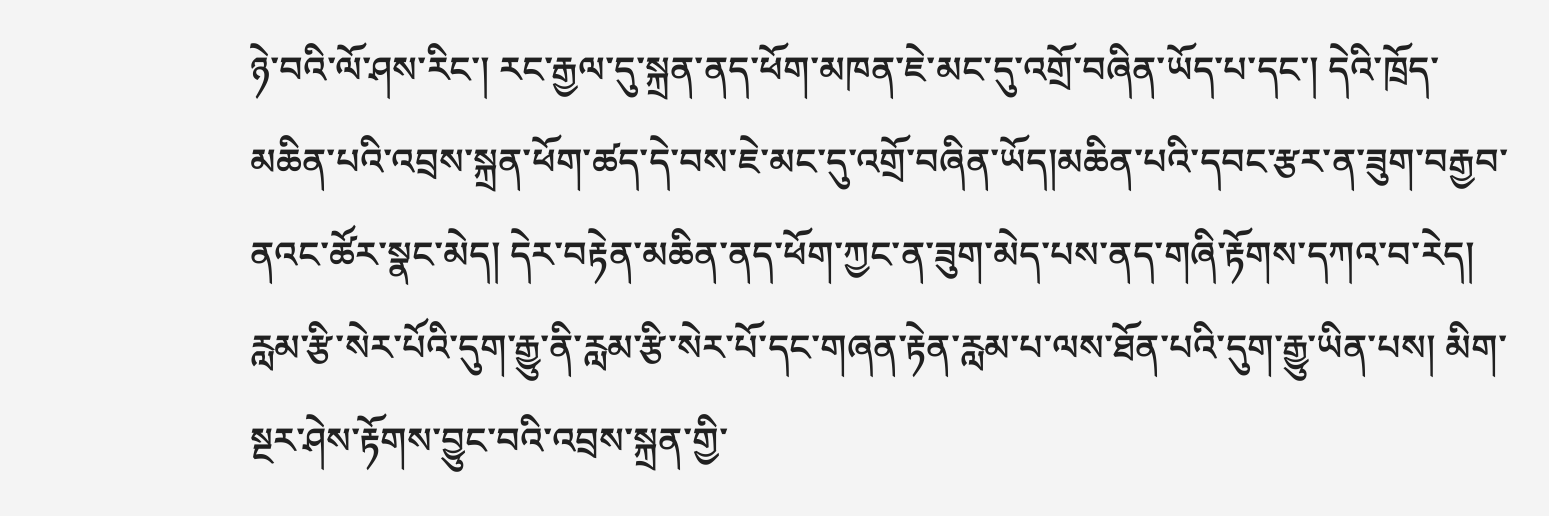ཉེ་བའི་ལོ་ཤས་རིང་། རང་རྒྱལ་དུ་སྐྲན་ནད་ཕོག་མཁན་ཇེ་མང་དུ་འགྲོ་བཞིན་ཡོད་པ་དང་། དེའི་ཁྲོད་མཆིན་པའི་འབྲས་སྐྲན་ཕོག་ཚད་དེ་བས་ཇེ་མང་དུ་འགྲོ་བཞིན་ཡོད།མཆིན་པའི་དབང་རྩར་ན་ཟུག་བརྒྱབ་ནའང་ཚོར་སྣང་མེད། དེར་བརྟེན་མཆིན་ནད་ཕོག་ཀྱང་ན་ཟུག་མེད་པས་ནད་གཞི་རྟོགས་དཀའ་བ་རེད། རླམ་རྩི་སེར་པོའི་དུག་རྒྱུ་ནི་རླམ་རྩི་སེར་པོ་དང་གཞན་རྟེན་རླམ་པ་ལས་ཐོན་པའི་དུག་རྒྱུ་ཡིན་པས། མིག་སྔར་ཤེས་རྟོགས་བྱུང་བའི་འབྲས་སྐྲན་གྱི་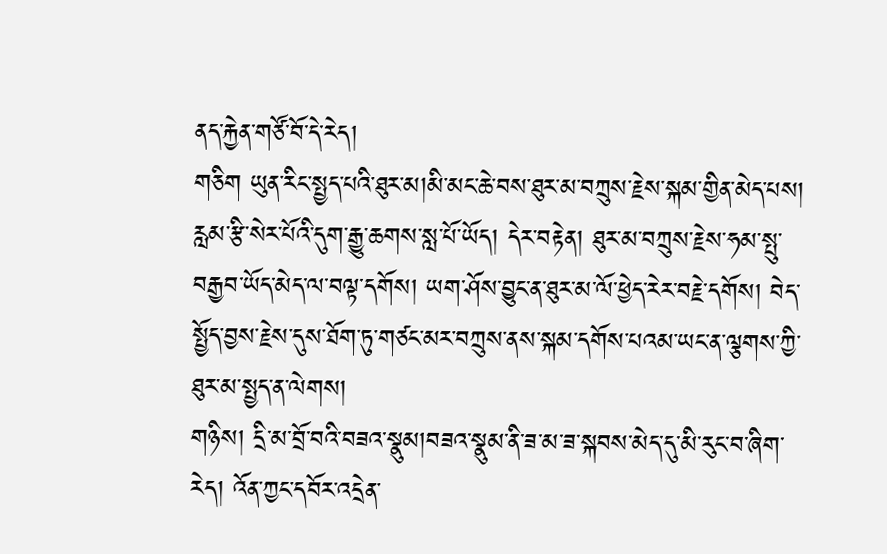ནད་རྐྱེན་གཙོ་བོ་དེ་རེད།
གཅིག ཡུན་རིང་སྤྱད་པའི་ཐུར་མ།མི་མང་ཆེ་བས་ཐུར་མ་བཀྲུས་རྗེས་སྐམ་གྱིན་མེད་པས། རླམ་རྩི་སེར་པོའི་དུག་རྒྱུ་ཆགས་སླ་པོ་ཡོད། དེར་བརྟེན། ཐུར་མ་བཀྲུས་རྗེས་ཧམ་སྤུ་བརྒྱབ་ཡོད་མེད་ལ་བལྟ་དགོས། ཡག་ཤོས་བྱུང་ན་ཐུར་མ་ལོ་ཕྱེད་རེར་བརྗེ་དགོས། བེད་སྤྱོད་བྱས་རྗེས་དུས་ཐོག་ཏུ་གཙང་མར་བཀྲུས་ནས་སྐམ་དགོས་པའམ་ཡང་ན་ལྕགས་ཀྱི་ཐུར་མ་སྤྱད་ན་ལེགས།
གཉིས། དྲི་མ་བྲོ་བའི་བཟའ་སྣུམ།བཟའ་སྣུམ་ནི་ཟ་མ་ཟ་སྐབས་མེད་དུ་མི་རུང་བ་ཞིག་རེད། འོན་ཀྱང་དབོར་འདྲེན་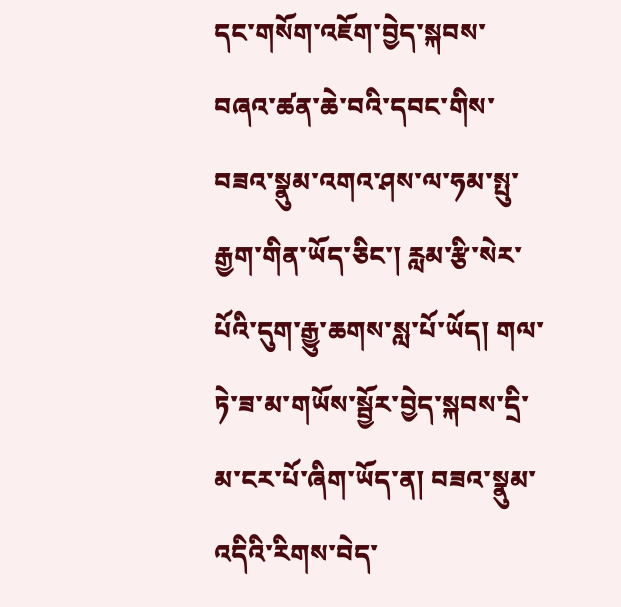དང་གསོག་འཇོག་བྱེད་སྐབས་བཞའ་ཚན་ཆེ་བའི་དབང་གིས་བཟའ་སྣུམ་འགའ་ཤས་ལ་ཧམ་སྤུ་རྒྱག་གིན་ཡོད་ཅིང་། རླམ་རྩི་སེར་པོའི་དུག་རྒྱུ་ཆགས་སླ་པོ་ཡོད། གལ་ཏེ་ཟ་མ་གཡོས་སྦྱོར་བྱེད་སྐབས་དྲི་མ་ངར་པོ་ཞིག་ཡོད་ན། བཟའ་སྣུམ་འདིའི་རིགས་བེད་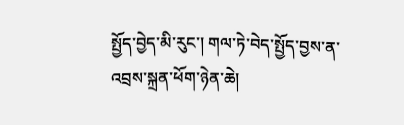སྤྱོད་བྱེད་མི་རུང་། གལ་ཏེ་བེད་སྤྱོད་བྱས་ན་འབྲས་སྐྲན་ཕོག་ཉེན་ཆེ།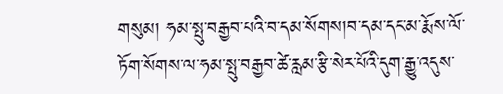གསུམ། ཧམ་སྤུ་བརྒྱབ་པའི་བ་དམ་སོགས།བ་དམ་དང་མ་རྨོས་ལོ་ཏོག་སོགས་ལ་ཧམ་སྤུ་བརྒྱབ་ཚེ་རླམ་རྩི་སེར་པོའི་དུག་རྒྱུ་འདུས་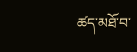ཚད་མཐོ་བ་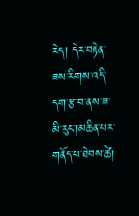རེད། དེར་བརྟེན་ཟས་རིགས་འདི་དག་རྩ་བ་ནས་ཟ་མི་རུང་།མཆིན་པར་གནོད་པ་ཐེབས་ཚེ།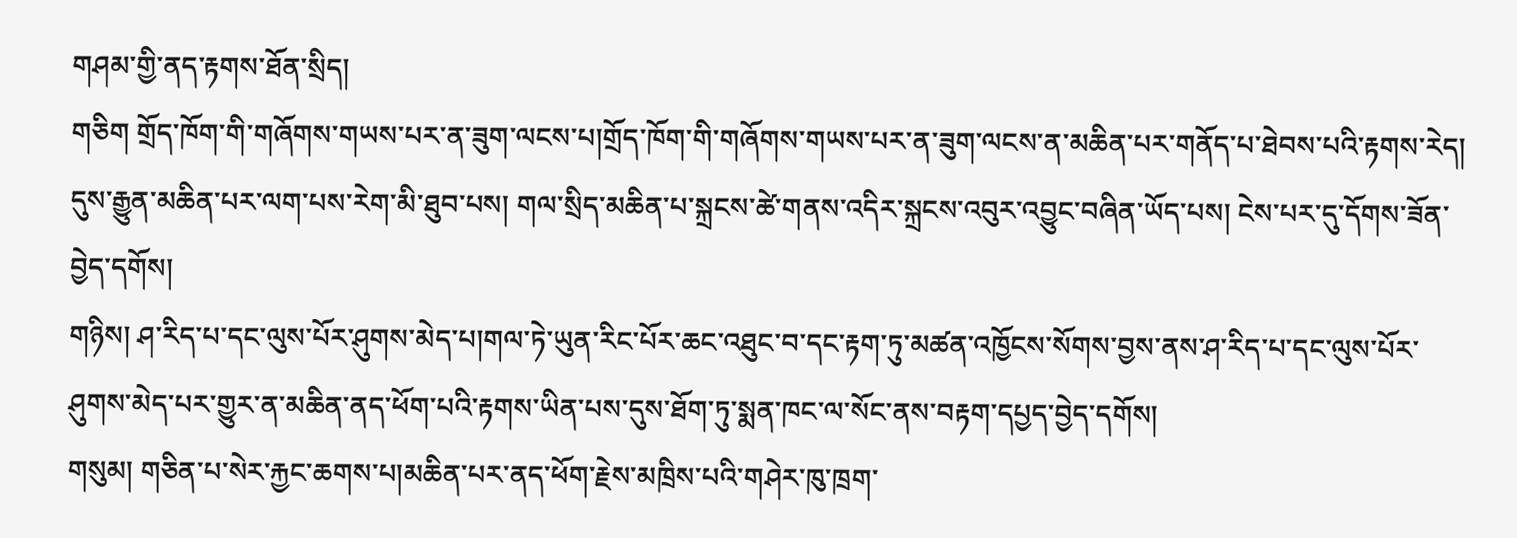གཤམ་གྱི་ནད་རྟགས་ཐོན་སྲིད།
གཅིག གྲོད་ཁོག་གི་གཞོགས་གཡས་པར་ན་ཟུག་ལངས་པ།གྲོད་ཁོག་གི་གཞོགས་གཡས་པར་ན་ཟུག་ལངས་ན་མཆིན་པར་གནོད་པ་ཐེབས་པའི་རྟགས་རེད། དུས་རྒྱུན་མཆིན་པར་ལག་པས་རེག་མི་ཐུབ་པས། གལ་སྲིད་མཆིན་པ་སྐྲངས་ཚེ་གནས་འདིར་སྐྲངས་འབུར་འབྱུང་བཞིན་ཡོད་པས། ངེས་པར་དུ་དོགས་ཟོན་བྱེད་དགོས།
གཉིས། ཤ་རིད་པ་དང་ལུས་པོར་ཤུགས་མེད་པ།གལ་ཏེ་ཡུན་རིང་པོར་ཆང་འཐུང་བ་དང་རྟག་ཏུ་མཚན་འཁྱོངས་སོགས་བྱས་ནས་ཤ་རིད་པ་དང་ལུས་པོར་ཤུགས་མེད་པར་གྱུར་ན་མཆིན་ནད་ཕོག་པའི་རྟགས་ཡིན་པས་དུས་ཐོག་ཏུ་སྨན་ཁང་ལ་སོང་ནས་བརྟག་དཔྱད་བྱེད་དགོས།
གསུམ། གཅིན་པ་སེར་རྐྱང་ཆགས་པ།མཆིན་པར་ནད་ཕོག་རྗེས་མཁྲིས་པའི་གཤེར་ཁུ་ཁྲག་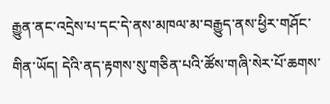རྒྱུན་ནང་འདྲེས་པ་དང་དེ་ནས་མཁལ་མ་བརྒྱུད་ནས་ཕྱིར་གཤོང་གིན་ཡོད། དེའི་ནད་རྟགས་སུ་གཅིན་པའི་ཚོས་གཞི་སེར་པོ་ཆགས་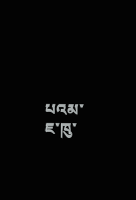པའམ་ཇ་ཁུ་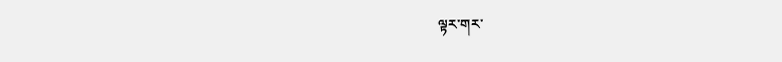ལྟར་གར་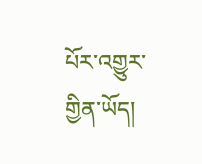པོར་འགྱུར་གྱིན་ཡོད།